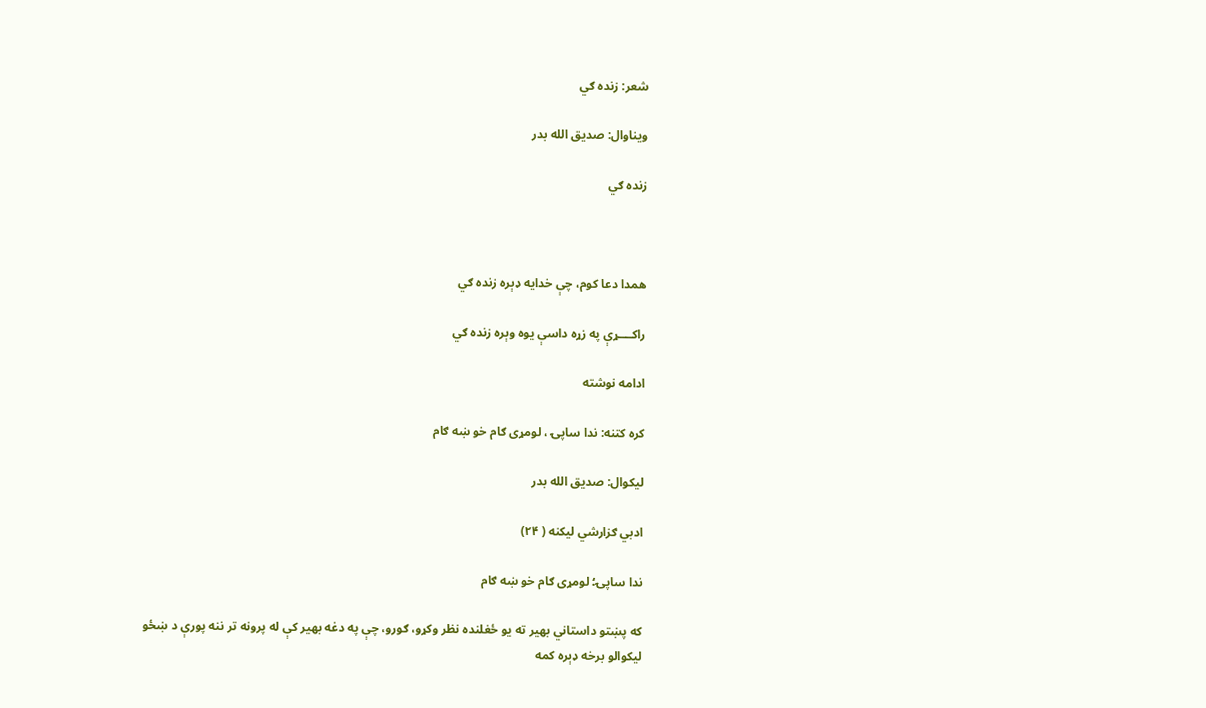شعر: زنده ګي

ويناوال: صديق الله بدر

زنده ګي



همدا دعا كوم، چې خدایه ډېره زنده ګي

راكــــړې په زړه داسې يوه وېره زنده ګي

ادامه نوشته

کره کتنه: ندا ساپۍ ، لومړى ګام خو ښه ګام

ليكوال: صديق الله بدر

ادبي ګزارشي ليكنه ( ۲۴)

ندا ساپۍ؛ لومړى ګام خو ښه ګام

كه پښتو داستاني بهير ته يو ځغلنده نظر وكړو، ګورو، چې په دغه بهير كې له پرونه تر ننه پورې د ښځو ليكوالو برخه ډېره كمه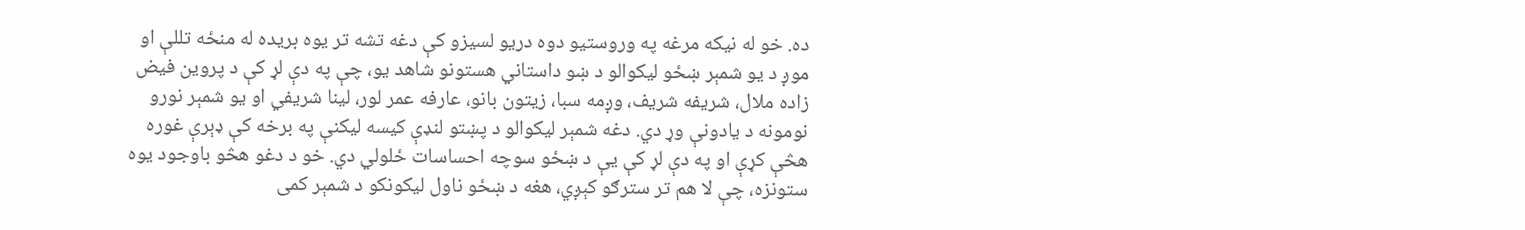ده. خو له نيكه مرغه په وروستيو دوه دريو لسيزو كې دغه تشه تر يوه بريده له منځه تللې او موږ د يو شمېر ښځو ليكوالو د ښو داستاني هستونو شاهد يو، چې په دې لړ كې د پروين فيض زاده ملال، شريفه شريف، وږمه سبا، زيتون بانو، عارفه عمر لور، لينا شريفي او يو شمېر نورو نومونه د يادونې وړ دي. دغه شمېر ليكوالو د پښتو لنډې كيسه ليكنې په برخه كې ډېرې غوره هڅې كړې او په دې لړ كې يې د ښځو سوچه احساسات ځلولي دي. خو د دغو هڅو باوجود يوه ستونزه، چې لا هم تر سترګو كېږي، هغه د ښځو ناول ليكونكو د شمېر كمى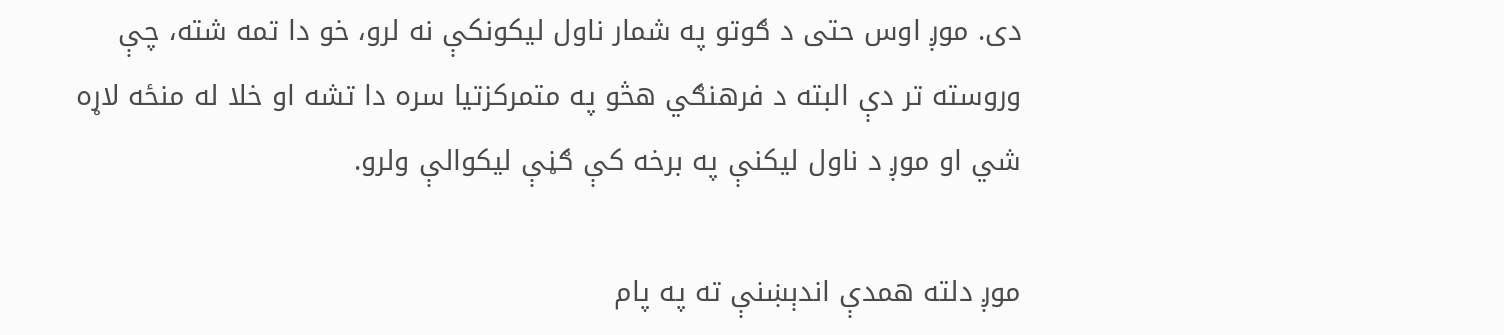دى. موږ اوس حتى د ګوتو په شمار ناول ليكونكې نه لرو، خو دا تمه شته، چې وروسته تر دې البته د فرهنګي هڅو په متمركزتيا سره دا تشه او خلا له منځه لاړه شي او موږ د ناول ليكنې په برخه كې ګڼې ليكوالې ولرو.

موږ دلته همدې اندېښنې ته په پام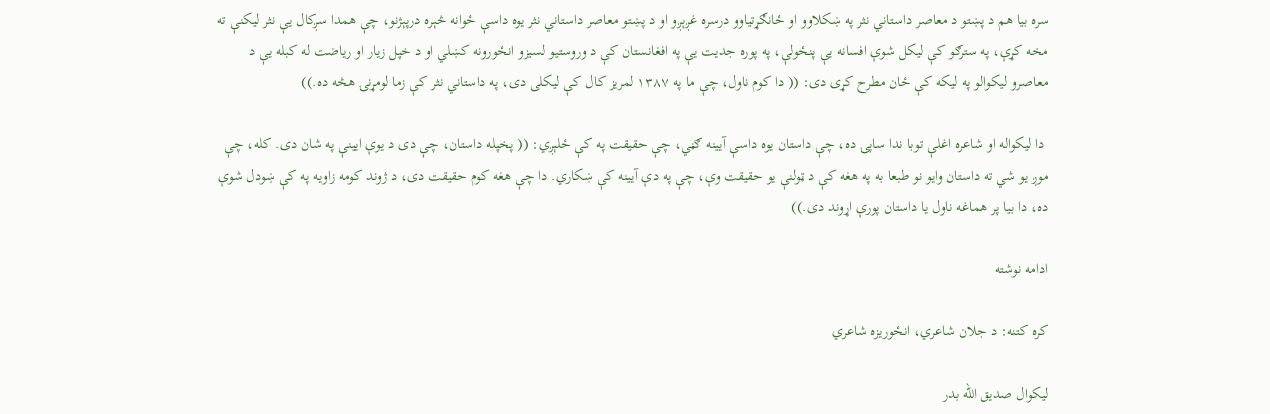سره بيا هم د پښتو د معاصر داستاني نثر په ښكلاوو او ځانګړتياوو درسره غږېږو او د پښتو معاصر داستاني نثر يوه داسې ځوانه څېره درپېژنو، چې همدا سږكال يې نثر ليكنې ته مخه كړې، په سترګو كې ليكل شوې افسانه يې پنځولې، په پوره جديت يې په افغانستان كې د وروستيو لسيزو انځورونه كښلي او د خپل زيار او رياضت له كبله يې د معاصرو ليكوالو په ليكه كې ځان مطرح كړى دى: (( دا كوم ناول، چې ما په ۱۳۸۷ لمريز كال كې ليكلى دى، په داستاني نثر كې زما لومړنۍ هڅه ده.))

 دا ليكواله او شاعره اغلې توبا ندا ساپۍ ده، چې داستان يوه داسې آيينه ګڼي، چې حقيقت په كې ځلېږي: (( پخپله داستان، چې دى د يوې ايينې په شان دى. كله، چې موږ يو شي ته داستان وايو نو طبعا به په هغه كې د ټولنې يو حقيقت وې، چې په دې آيينه كې ښكاري. دا چې هغه كوم حقيقت دى، د ژوند كومه زاويه په كې ښودل شوې ده، دا بيا پر هماغه ناول يا داستان پورې اړوند دى.))

ادامه نوشته

كره كتنه: د جلان شاعري، انځوريزه شاعري

ليکوال صديق الله بدر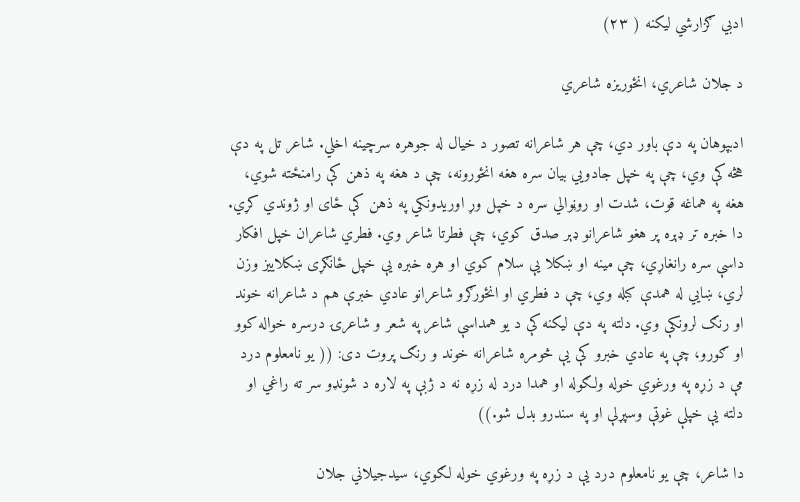ادبي ګزارشي ليكنه ( ۲۳)

د جلان شاعري، انځوريزه شاعري

ادبپوهان په دې باور دي، چې هر شاعرانه تصور د خيال له جوهره سرچينه اخلي. شاعر تل په دې هڅه كې وي، چې په خپل جادويي بيان سره هغه انځورونه، چې د هغه په ذهن كې رامنځته شوي، هغه په هماغه قوت، شدت او روڼوالي سره د خپل وړ اوريدونكي په ذهن كې ځاى او ژوندي كړي. دا خبره تر ډېره پر هغو شاعرانو ډېر صدق كوي، چې فطرتا شاعر وي. فطري شاعران خپل افكار داسې سره رانغاړي، چې مينه او ښكلا يې سلام كوي او هره خبره يې خپل ځانګړى ښكلاييز وزن لري، ښايي له همدې كبله وي، چې د فطري او انځورګرو شاعرانو عادي خبرې هم د شاعرانه خوند او رنګ لرونکې وي. دلته په دې ليكنه كې د يو همداسې شاعر په شعر و شاعرۍ درسره خواله كوو او ګورو، چې په عادي خبرو كې يې څومره شاعرانه خوند و رنګ پروت دى: (( يو نامعلوم درد مې د زړه په ورغوي خوله ولګوله او همدا درد له زړه نه د ژبې په لاره د شونډو سر ته راغي او دلته يې خپلې غوټې وسپړلې او په سندرو بدل شو.))

دا شاعر، چې يو نامعلوم درد يې د زړه په ورغوي خوله لګوي، سيدجيلاني جلان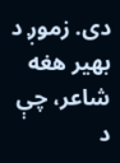دى. زموږ د بهير هغه شاعر، چې د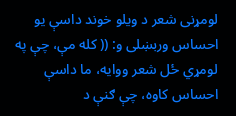لومړنى شعر د ويلو خوند داسې يو احساس وربښلى و: (( کله مې، چې په لومړي ځل شعر ووايه، ما داسې احساس کاوه، چې ګنې د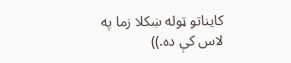کايناتو ټوله ښکلا زما په لاس کې ده.))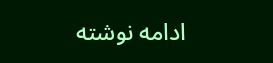ادامه نوشته